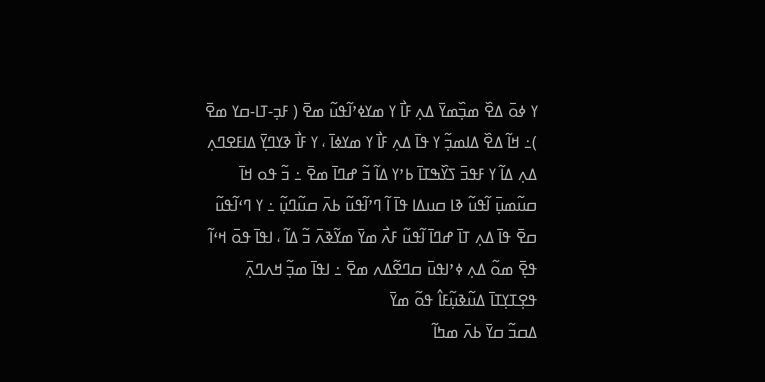ߌ ߦߋ߫ ߡߐ߰ ߘߏ߲߰ߘߌ߫ ߡߍ߲ ߓߊ߯ ߌ ߘߌߦߴߊ߬ߟߎ߬ ߘߐ߫ ( ߓߏ߲-ߠߊ-ߛߌ ߘߐ߫ )߸ ߞߊ߬ ߡߐ߰ ߡߊߘߏ߲߬ ߌ ߟߊ߫ ߡߍ߲ ߓߊ߯ ߌ ߘߌߦߊ߫ ، ߌ ߓߊ߯ ߢߌߣߌ߲߫ ߡߊߓߐߣߍ߲ ߡߍ߲ ߡߊ߬ ߌ ߓߟߏ߫ ߖߌ߰ߒߠߊ߫ ߕߴߌ ߡߊ߬ ߏ߬ ߝߣߊ߫ ߘߐ߫ ߸ ߏ߬ ߟߋ ߞߊ߫ ߛߎ߬ߘߎ߲߫ ߊ߬ߟߎ߬ ߢߊ ߛߎߡߊ ߟߊ߫ ߊ߬ ߣߴߊ߬ߟߎ߬ ߕߍ߫ ߛߎ߬ߣߎ߲߬ ߸ ߌ ߣߵߊ߬ߟߎ߬ ߛߐ߫ ߟߊ߫ ߡߍ߲ ߠߊ߫ ߝߣߊ߫ ߊ߬ߟߎ߬ ߓߍ߯ ߘߌ߫ ߘߌ߬ߢߍ߫ ߏ߬ ߡߊ߬ ، ߊߟߊ߫ ߟߋ߫ ߞߵߊ߬ ߟߐ߲߫ ߘߋ߬ ߡߍ߲ ߦߴߊߟߎ߫ ߛߣߐ߬ߡߍ ߘߐ߫ ߸ ߊߟߊ߫ ߘߏ߲߬ ߞߍߣߍ߲߫ ߟߐ߲ߠߌ߲ߠߊ߫ ߡߎ߬ߢߎ߲߬ߓߊ߮ ߟߋ߬ ߘߌ߫
ߡߛߏ߬ ߛߌ߫ ߕߍ߫ ߘߤߊ߬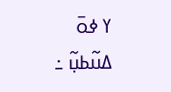ߌ ߦߋ߫ ߡߎ߬ߕߎ߲߬ ߸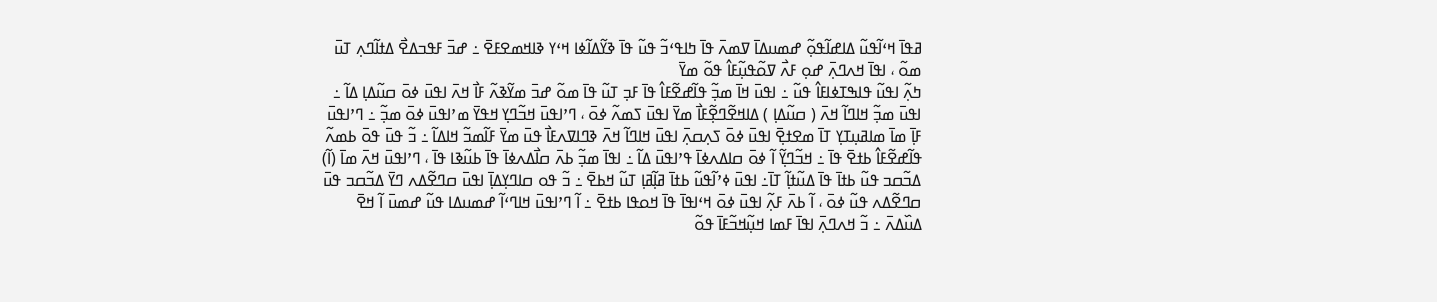ߥߟߊ߫ ߞߵߊ߬ߟߎ߬ ߡߊߝߊ߬ߟߋ߲߬ ߝߘߎߡߊ߫ ߜߘߍ߫ ߟߊ߫ ߤߊߟߵߏ߬ ߟߎ߬ ߟߊ߫ ߢߌ߬ߡߊ߬ߦߊ ߞߵߌ ߢߊߞߘߐߓߐ߫ ߸ ߝߏ߫ ߓߟߏߡߐ߯ ߡߙߊ߬ߣߍ߲ ߠߎ߫ ߘߋ߬ ، ߊߟߊ߫ ߞߍߣߍ߲߫ ߝߋ߲ ߓߍ߯ ߜߋ߬ߟߎ߲߬ߓߊ߮ ߟߋ߬ ߘߌ߫
ߤߍ߲߬ ߊߟߎ߬ ߟߊߒߠߦߊߓߊ߮ ߟߎ߬ ߸ ߊߟߎ߫ ߞߊ߫ ߘߏ߲߬ ߟߊ߬ߝߐ߬ߓߊ߮ ߟߊ߫ ߓߏ߲ ߠߎ߬ ߟߊ߫ ߘߋ߬ ߝߏ߫ ߘߌ߬ߢߍ߬ ߓߊ߯ ߞߍ߫ ߊߟߎ߫ ߦߋ߫ ߛߎ߬ߡߊ߲ ߡߊ߬ ߸ ߊߟߎ߫ ߘߏ߲߬ ߞߊߣߊ߬ ߞߍ߫ ( ߛߎ߬ߡߊ߲ ) ߡߊߞߐ߬ߣߐ߲߬ߓߊ߯ ߘߌ߫ ߊߟߎ߫ ߖߘߍ߬ ߦߋ߫ ، ߣߴߊߟߎ߫ ߞߏ߬ߣߌ߲ ߞߟߌ߫ ߘߴߊߟߎ߫ ߦߋ߫ ߘߏ߲߬ ߸ ߣߴߊߟߎ߫ ߓߊ߲߫ ߘߊ߫ ߘߊߥߎ߲ߠߌ߲ ߠߊ߫ ߘߐߙߐ߲߫ ߊߟߎ߫ ߦߋ߫ ߖߍ߲ߛߍ߲߫ ߊߟߎ߫ ߞߊߣߊ߬ ߞߍ߫ ߢߣߊߜߍߓߊ߯ ߟߎ߫ ߘߌ߫ ߓߊ߬ߘߏ߬ ߞߊߡߊ߬ ߸ ߏ߬ ߟߎ߫ ߟߋ߫ ߕߘߍ߬ ߟߊ߬ߝߐ߬ߓߊ߮ ߕߙߐ߫ ߟߊ߫ ߸ ߞߏ߬ߣߌ߲߬ ߊ߬ ߦߋ߫ ߛߊߡߍߦߊ߫ ߟߴߊߟߎ߫ ߡߊ߬ ߸ ߊߟߊ߫ ߘߏ߲߬ ߕߍ߫ ߛߊ߯ߡߍߦߊ߫ ߟߊ߫ ߕߎ߬ߢߊ ߟߊ߫ ، ߣߴߊߟߎ߫ ߞߍ߫ ߘߊ߫ (ߊ߬) ߡߏ߬ߛߏ ߟߎ߬ ߕߙߊ߫ ߟߊ߫ ߡߎ߬ߙߊ߲߬ ߠߊ߫߸ ߊߟߎ߫ ߦߴߊ߬ߟߎ߬ ߕߙߊ߫ ߥߊ߲߬ߥߊ߲ ߠߎ߬ ߞߕߐ߫ ߸ ߏ߬ ߟߋ ߛߊߣߌ߲ߡߊ߲߫ ߊߟߎ߫ ߛߣߐ߬ߡߍ ߣߌ߫ ߡߏ߬ߛߏ ߟߎ߫ ߛߣߐ߬ߡߍ ߟߎ߬ ߦߋ߫ ، ߊ߬ ߕߍ߫ ߓߍ߲߬ ߊߟߎ߫ ߦߋ߫ ߞߵߊߟߊ߫ ߟߊ߫ ߞߋߟߊ ߕߙߐ߫ ߸ ߊ߬ ߣߴߊߟߎ߫ ߞߊߣߵߊ߬ ߝߘߎߡߊ ߟߎ߬ ߝߘߎ߫ ߊ߬ ߞߐ߫ ߡߎ߰ߡߍ߫ ߸ ߏ߬ ߞߍߣߍ߲߫ ߊߟߊ߫ ߓߘߊ ߞߎ߲߬ߞߏ߬ߓߊ߫ ߟߋ߬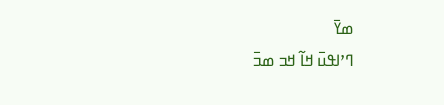ߘߌ߫
ߣߴߊߟߎ߫ ߞߊ߬ ߞߏ ߘߏ߫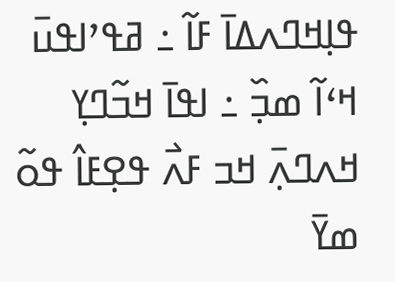ߟߊ߲ߞߣߍߡߊ߫ ߓߊ߬ ߸ ߥߟߴߊߟߎ߫ ߞߵߊ߬ ߘߏ߲߰ ߸ ߊߟߊ߫ ߞߏ߬ߣߌ߲ ߞߍߣߍ߲߫ ߞߏ ߓߍ߯ ߟߐ߲ߓߊ߮ ߟߋ߬ ߘߌ߫